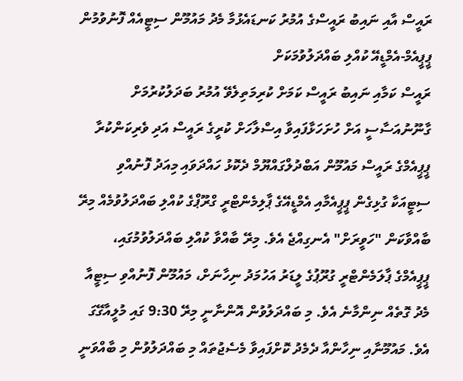ރައީސް އާއި ނައިބު ރައީސްގެ އުމުރު ކަނޑައެޅުމާ މެދު މައުމޫން ސިޓީއެއް ފޮނުވުމުން ޕީޕީއެމް-އެމްޑީއޭ ކުއްލި ބައްދަލުވުމަކަށް
ރައީސް ކަމާއި ނައިބު ރައީސް ކަމަށް ކުރިމަތިލެވޭ އުމުރު ބަދަލުކުރުމަށް ގާނޫނުއަސާސީ އަށް ހުށަހަޅާފައިވާ އިސްލާހަށް ކުރީގެ ރައީސް އަދި ވެރިކަންކުރާ ޕީޕީއެމްގެ ރައީސް މައުމޫން އަބްދުލްގައްޔޫމް ދެކޮޅު ހައްދަވައި މިއަދު ފޮނުއްވި ސިޓީއަކާ ގުޅިގެން ޕީޕީއެމާއި އެމްޑީއޭގެ ޕާލިމެންޓްރީ ގްރޫޕްގެ ކުއްލި ބައްދަލުވުމެއް މިރޭ ބާއްވާކަން "ހަވީރަށް" އެނގިއްޖެ އެވެ. މިރޭ ބާއްވާ ކުއްލި ބައްދަލުވުމުގައި، ޕީޕީއެމްގެ ޕާލަމެންޓްރީ ގުރޫޕުގެ ލީޑަރު އަހުމަދު ނިހާނަށް، މައުމޫން ފޮނުއްވި ސިޓީއާ މެދު ގޮތެއް ނިންމާނެ އެވެ. މި ބައްދަލުވުން އޮންނާނީ މިރޭ 9:30 ގައި މުލީއާގޭގަ އެވެ. މައުމޫނާއި ނިހާންއާ ދެމެދު ކޮށްފައިވާ މެސެޖުތައް މި ބައްދަލުވުން މި ބާއްވަނީ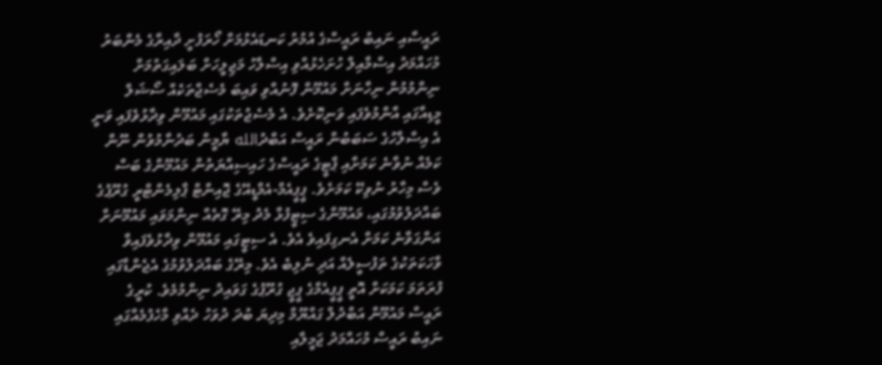ރައީސާއި ނައިބު ރައީސްގެ އުމުރު ކަނޑައެޅުމަށް ހޯރަފުށީ ދާއިރާގެ މެންބަރު މުހައްމަދު އިސްމާއިލް ހުށަހެޅުއްވި އިސްލާހު މަޖިލީހަށް ބަލައިގަތުމަށް ނިންމުމުން ނިހާނަށް މައުމޫން ފޮނުއްވި ވައިބަ މެސެޖްތަކެއް ސޯޝަލް މީޑިއާގައި އާންމުވެފައި ވަނިކޮށެވެ. އެ މެސެޖުތަކުގައި މައުމޫން ވިދާޅުވެފައި ވަނީ އެ އިސްލާހުގެ ސަބަބުން ރައީސް އަބްދުالله ޔާމީން ބަދުނާމުވުން ނޫން ކަމެއް ނުވާނެ ކަމަށާއި ޕާޓީގެ ރައީސްގެ ހައިސިއްޔަތުން މައުމޫންގެ ބަސް ވެސް މިހާރު ނުވިކޭ ކަމަށެވެ. ޕީޕީއެމް-އެމްޑީއޭގެ ޖޮއިންޓް ޕާލިމެންޓްރީ ގުރޫޕުގެ ބައްދަލުވުމުގައި، މައުމޫންގެ ސިޓީފުޅާ މެދު މިރޭ ގޮތެއް ނިންމަވައި މައުމޫނަށް އަންގަވާނެ ކަމަށް އެނގިފައިވެ އެވެ. އެ ސިޓީގައި މައުމޫން ވިދާޅުވެފައިވާ ވާހަކަތަކުގެ ތަފުސީލެއް އަދި ނުލިބެ އެވެ. މިރޭގެ ބައްދަލުވުމުގެ އެޖެންޑާގައި ފުރަތަމަ ކަމަކަށް އޮތީ ޕީޕީއެމްގެ ޕީޖީ ގުރޫޕުގެ ގަވައިދު ނިންމުމެވެ. ކުރީގެ ރައީސް މައުމޫން އަބްދުލް ގައްޔޫމް މިދިޔަ ބުދަ ދުވަހު ދެއްވި މާހެފުމެއްގައި ނައިބު ރައީސް މުހައްމަދު ޖަމީލާއި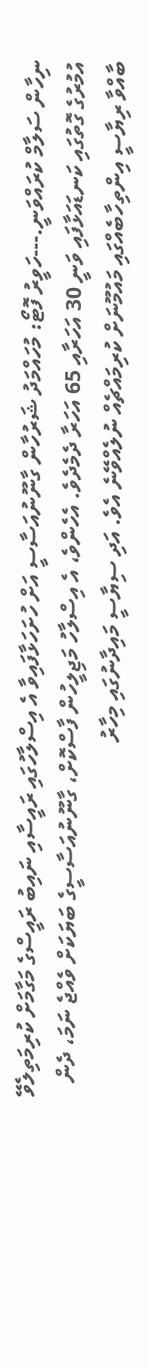ނިހާން ސަލާމް ކުރައްވަނީ.---ހަވީރު ފޮޓޯ: މުހައްމަދު ޝަރުހާން ގާނޫނުއަސާސީ އަށް ހުށަހަޅާފައިވާ އެ އިސްލާހުގައި ރައީސާއި ނައިބު ރައީސްގެ މަގާމަށް ކުރިމަތިލެވޭ އުމުރުގެ ގޮތުގައި ކަނޑައަޅާފައި ވަނީ 30 އަހަރާއި 65 އަހަރާ ދެމެދެވެ. އެހެންވެ، އެ އިސްލާހު މަޖިލީހުން ފާސްކޮށް، ގާނޫނުއަސާސީގެ ބަޔަކަށް ވެއްޖެ ނަމަ، ދެން ބާއްވާ ރިޔާސީ އިންތިހާބެއްގައި މައުމޫނަށް ކުރިމައްޗެއް ނުލެއްވޭނެ އެވެ. އަދި ސިޔާސީ މައިދާނުގައި މިހާރު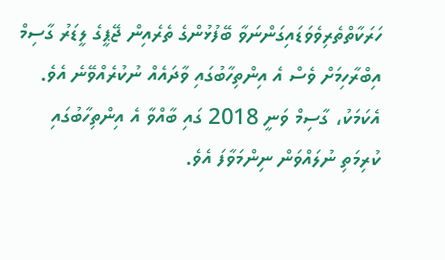ހަރަކާތްތެރިވެވަޑައިގަންނަވާ ބޭފުޅުންގެ ތެރެއިން ޖޭޕީގެ ލީޑަރު ގާސިމް އިބްރާހިމަށް ވެސް އެ އިންތިހާބުގައި ވާދައެއް ނުކުރެއްވޭނެ އެވެ. އެކަމަކު، ގާސިމް ވަނީ 2018 ގައި ބާއްވާ އެ އިންތިހާބުގައި ކުރިމަތި ނުލައްވަން ނިންމަވާފަ އެވެ.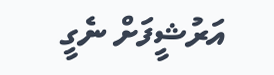އަރުޝީފަށް ނެގީ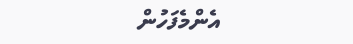އެންމެފަހުން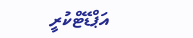އަޕްޑޭޓްކުރީ